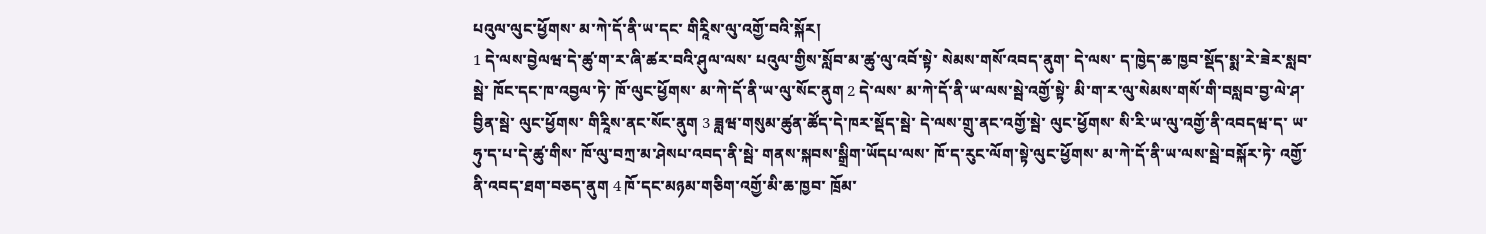པའུལ་ལུང་ཕྱོགས་ མ་ཀེ་དོ་ནི་ཡ་དང་ གིརཱིས་ལུ་འགྱོ་བའི་སྐོར།
1 དེ་ལས་བྱེལཝ་དེ་ཚུ་ག་ར་ཞི་ཚར་བའི་ཤུལ་ལས་ པའུལ་གྱིས་སློབ་མ་ཚུ་ལུ་འབོ་སྟེ་ སེམས་གསོ་འབད་ནུག་ དེ་ལས་ ད་ཁྱེད་ཆ་ཁྱབ་སྡོད་སྨ་རེ་ཟེར་སླབ་སྦེ་ ཁོང་དང་ཁ་འབྱལ་ཏེ་ ཁོ་ལུང་ཕྱོགས་ མ་ཀེ་དོ་ནི་ཡ་ལུ་སོང་ནུག 2 དེ་ལས་ མ་ཀེ་དོ་ནི་ཡ་ལས་སྦེ་འགྱོ་སྟེ་ མི་ག་ར་ལུ་སེམས་གསོ་གི་བསླབ་བྱ་ལེ་ཤ་བྱིན་སྦེ་ ལུང་ཕྱོགས་ གིརཱིས་ནང་སོང་ནུག 3 ཟླཝ་གསུམ་ཚུན་ཚོད་དེ་ཁར་སྡོད་སྦེ་ དེ་ལས་གྲུ་ནང་འགྱོ་སྦེ་ ལུང་ཕྱོགས་ སི་རི་ཡ་ལུ་འགྱོ་ནི་འབདཝ་ད་ ཡ་ཧུ་ད་པ་དེ་ཚུ་གིས་ ཁོ་ལུ་བཀྲ་མ་ཤེསཔ་འབད་ནི་སྦེ་ གནས་སྐབས་སྒྲིག་ཡོདཔ་ལས་ ཁོ་ད་རུང་ལོག་སྟེ་ལུང་ཕྱོགས་ མ་ཀེ་དོ་ནི་ཡ་ལས་སྦེ་བསྐོར་ཏེ་ འགྱོ་ནི་འབད་ཐག་བཅད་ནུག 4 ཁོ་དང་མཉམ་གཅིག་འགྱོ་མི་ཆ་ཁྱབ་ ཁྲོམ་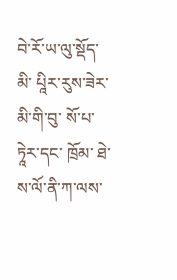བེ་རོ་ཡ་ལུ་སྡོད་མི་ པཱིར་རུས་ཟེར་མི་གི་བུ་ སོ་པ་ཏཱེར་དང་ ཁྲོམ་ ཐེ་ས་ལོ་ནི་ཀ་ལས་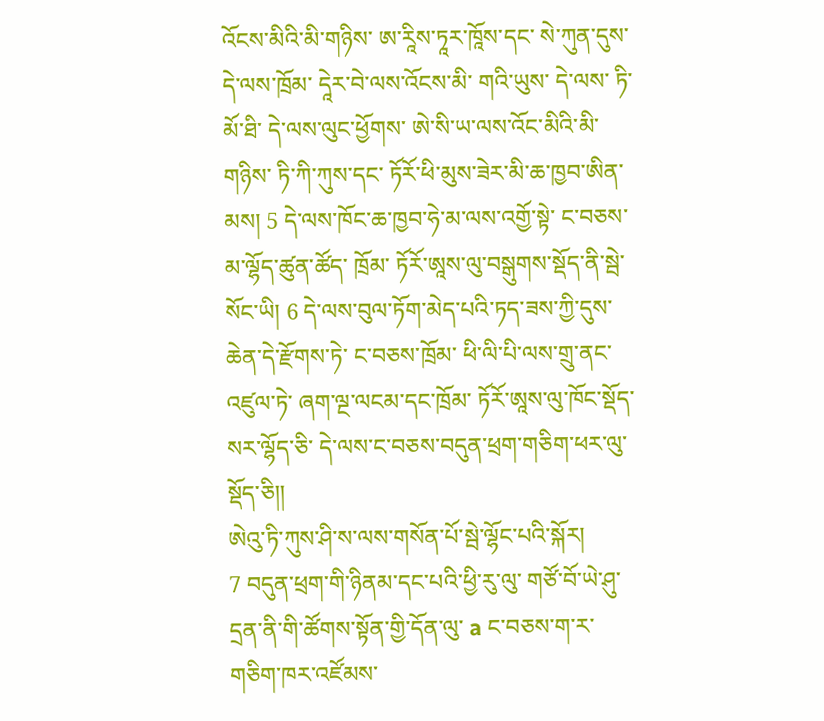འོངས་མིའི་མི་གཉིས་ ཨ་རཱིས་ཏཱར་ཁཱོས་དང་ སེ་ཀུན་དུས་ དེ་ལས་ཁྲོམ་ དཱེར་བེ་ལས་འོངས་མི་ གའི་ཡུས་ དེ་ལས་ ཏི་མོ་ཐི་ དེ་ལས་ལུང་ཕྱོགས་ ཨེ་སི་ཡ་ལས་འོང་མིའི་མི་གཉིས་ ཏི་ཀི་ཀུས་དང་ ཏོརོ་ཕི་མུས་ཟེར་མི་ཆ་ཁྱབ་ཨིན་མས། 5 དེ་ལས་ཁོང་ཆ་ཁྱབ་ཧེ་མ་ལས་འགྱོ་སྟེ་ ང་བཅས་མ་ལྷོད་ཚུན་ཚོད་ ཁྲོམ་ ཏོརོ་ཨཱས་ལུ་བསྒུགས་སྡོད་ནི་སྦེ་སོང་ཡི། 6 དེ་ལས་བུལ་ཏོག་མེད་པའི་ཏད་ཟས་ཀྱི་དུས་ཆེན་དེ་རྫོགས་ཏེ་ ང་བཅས་ཁྲོམ་ ཕི་ལི་པི་ལས་གྲུ་ནང་འཛུལ་ཏེ་ ཞག་ལྔ་ལངམ་དང་ཁྲོམ་ ཏོརོ་ཨཱས་ལུ་ཁོང་སྡོད་སར་ལྷོད་ཅི་ དེ་ལས་ང་བཅས་བདུན་ཕྲག་གཅིག་ཕར་ལུ་སྡོད་ཅི།།
ཨེའུ་ཏི་ཀུས་ཤི་ས་ལས་གསོན་པོ་སྦེ་ལྷོང་པའི་སྐོར།
7 བདུན་ཕྲག་གི་ཉིནམ་དང་པའི་ཕྱི་རུ་ལུ་ གཙོ་བོ་ཡེ་ཤུ་དྲན་ནི་གི་ཚོགས་སྟོན་གྱི་དོན་ལུ་ a ང་བཅས་ག་ར་གཅིག་ཁར་འཛོམས་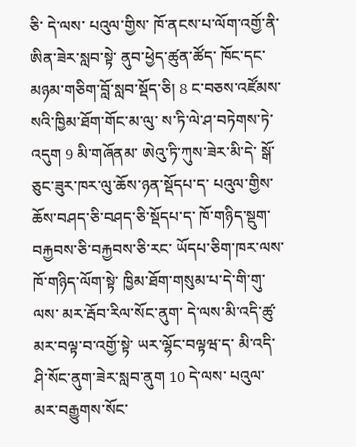ཅི་ དེ་ལས་ པའུལ་གྱིས་ ཁོ་ནངས་པ་ལོག་འགྱོ་ནི་ཨིན་ཟེར་སླབ་སྟེ་ ནུབ་ཕྱེད་ཚུན་ཚོད་ ཁོང་དང་མཉམ་གཅིག་བློ་སླབ་སྡོད་ཅི། 8 ང་བཅས་འཛོམས་སའི་ཁྱིམ་ཐོག་གོང་མ་ལུ་ ས་ཏི་ལེ་ཤ་བཏེགས་ཏེ་འདུག 9 མི་གཞོནམ་ ཨེའུ་ཏི་ཀུས་ཟེར་མི་དེ་ སྒོ་ཅུང་ཟུར་ཁར་ལུ་ཆོས་ཉན་སྡོདཔ་ད་ པའུལ་གྱིས་ཆོས་བཤད་ཅི་བཤད་ཅི་སྡོདཔ་ད་ ཁོ་གཉིད་སྡུག་བརྐྱབས་ཅི་བརྐྱབས་ཅི་རང་ ཡོདཔ་ཅིག་ཁར་ལས་ ཁོ་གཉིད་ལོག་སྟེ་ ཁྱིམ་ཐོག་གསུམ་པ་དེ་གི་གུ་ལས་ མར་རྦོབ་རིལ་སོང་ནུག་ དེ་ལས་མི་འདི་ཚུ་མར་བལྟ་བ་འགྱོ་སྟེ་ ཡར་ལྷོང་བལྟཝ་ད་ མི་འདི་ཤི་སོང་ནུག་ཟེར་སླབ་ནུག 10 དེ་ལས་ པའུལ་མར་བརྒྱུགས་སོང་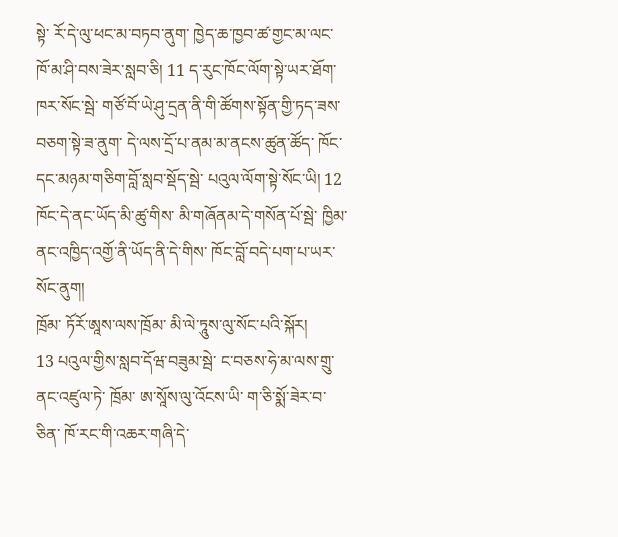སྟེ་ རོ་དེ་ལུ་ཕང་མ་བཏབ་ནུག་ ཁྱེད་ཆ་ཁྱབ་ཚ་གྱང་མ་ལང་ ཁོ་མ་ཤི་བས་ཟེར་སླབ་ཅི། 11 ད་རུང་ཁོང་ལོག་སྟེ་ཡར་ཐོག་ཁར་སོང་སྦེ་ གཙོ་བོ་ཡེ་ཤུ་དྲན་ནི་གི་ཚོགས་སྟོན་གྱི་ཏད་ཟས་བཅག་སྟེ་ཟ་ནུག་ དེ་ལས་དྲོ་པ་ནམ་མ་ནངས་ཚུན་ཚོད་ ཁོང་དང་མཉམ་གཅིག་བློ་སླབ་སྡོད་སྦེ་ པའུལ་ལོག་སྟེ་སོང་ཡི། 12 ཁོང་དེ་ནང་ཡོད་མི་ཚུ་གིས་ མི་གཞོནམ་དེ་གསོན་པོ་སྦེ་ ཁྱིམ་ནང་འཁྱིད་འགྱོ་ནི་ཡོད་ནི་དེ་གིས་ ཁོང་བློ་བདེ་པག་པ་ཡར་སོང་ནུག།
ཁྲོམ་ ཏོརོ་ཨཱས་ལས་ཁྲོམ་ མི་ལེ་ཏཱུས་ལུ་སོང་པའི་སྐོར།
13 པའུལ་གྱིས་སླབ་དོཝ་བཟུམ་སྦེ་ ང་བཅས་ཧེ་མ་ལས་གྲུ་ནང་འཛུལ་ཏེ་ ཁྲོམ་ ཨ་སཱོས་ལུ་འོངས་ཡི་ ག་ཅི་སྨོ་ཟེར་བ་ཅིན་ ཁོ་རང་གི་འཆར་གཞི་དེ་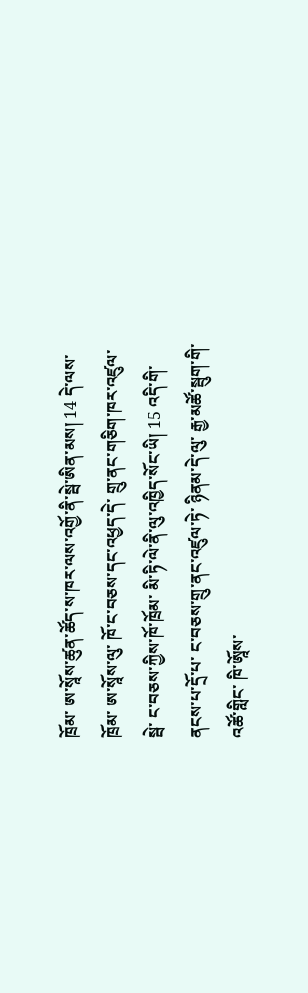ཁྲོམ་ ཨ་སཱོས་ཚུན་ཚོད་ས་ཁར་ལས་འགྱོ་ནི་སྦེ་ཨིན་མས། 14 དེ་ལས་ཁྲོམ་ ཨ་སཱོས་ལུ་ ཁོ་ང་བཅས་དང་འཕྱད་དེ་ གྲུ་ནང་གཅིག་ཁར་འཛུལ་སྦེ་ ང་བཅས་ཀྱིས་ཁོ་ཁྲོམ་ མི་ཏི་ལེ་ནི་ལུ་འཁྱིད་སོང་ཡི། 15 འདི་གི་ནངས་པ་དྲོ་པ་ ང་བཅས་གྲུ་ནང་འཛུལ་ཏེ་ ཉིནམ་དེ་ལུ་ རྒྱ་མཚོ་སྦུག་གི་འཚོ་གླིང་ ཁི་ཨཱོས་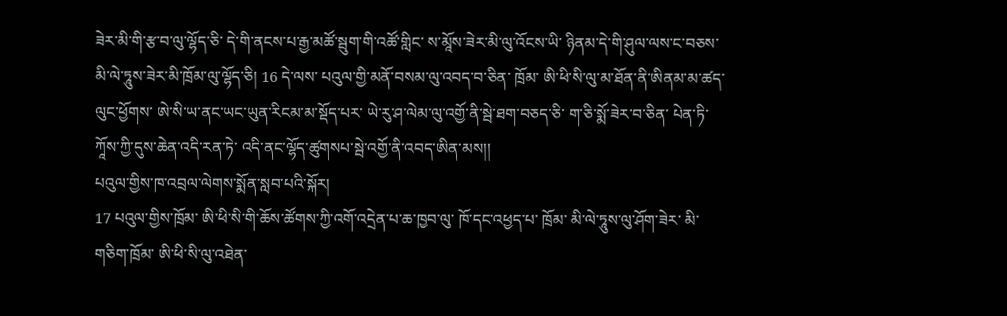ཟེར་མི་གི་རྩ་བ་ལུ་ལྷོད་ཅི་ དེ་གི་ནངས་པ་རྒྱ་མཚོ་སྦུག་གི་འཚོ་གླིང་ ས་མཱོས་ཟེར་མི་ལུ་འོངས་ཡི་ ཉིནམ་དེ་གི་ཤུལ་ལས་ང་བཅས་ མི་ལེ་ཏཱུས་ཟེར་མི་ཁྲོམ་ལུ་ལྷོད་ཅི། 16 དེ་ལས་ པའུལ་གྱི་མནོ་བསམ་ལུ་འབད་བ་ཅིན་ ཁྲོམ་ ཨི་ཕི་སི་ལུ་མ་ཐོན་ནི་ཨིནམ་མ་ཚད་ ལུང་ཕྱོགས་ ཨེ་སི་ཡ་ནང་ཡང་ཡུན་རིངམ་མ་སྡོད་པར་ ཡེ་རུ་ཤ་ལེམ་ལུ་འགྱོ་ནི་སྦེ་ཐག་བཅད་ཅི་ ག་ཅི་སྨོ་ཟེར་བ་ཅིན་ པེན་ཏི་ཀཱོས་ཀྱི་དུས་ཆེན་འདི་རན་ཏེ་ འདི་ནང་ལྷོད་ཚུགསཔ་སྦེ་འགྱོ་ནི་འབད་ཨིན་མས།།
པའུལ་གྱིས་ཁ་འབྲལ་ལེགས་སྨོན་སླབ་པའི་སྐོར།
17 པའུལ་གྱིས་ཁྲོམ་ ཨི་ཕི་སི་གི་ཆོས་ཚོགས་ཀྱི་འགོ་འདྲེན་པ་ཆ་ཁྱབ་ལུ་ ཁོ་དང་འཕྱད་པ་ ཁྲོམ་ མི་ལེ་ཏཱུས་ལུ་ཤོག་ཟེར་ མི་གཅིག་ཁྲོམ་ ཨི་ཕི་སི་ལུ་འཐེན་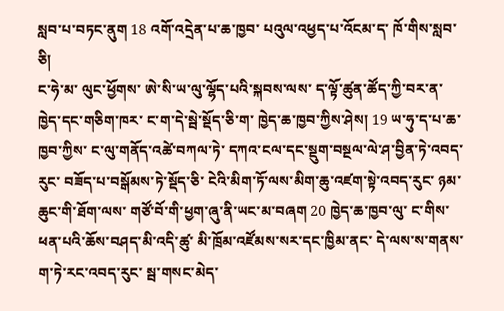སླབ་པ་བཏང་ནུག 18 འགོ་འདྲེན་པ་ཆ་ཁྱབ་ པའུལ་འཕྱད་པ་འོངམ་ད་ ཁོ་གིས་སླབ་ཅི།
ང་ཧེ་མ་ ལུང་ཕྱོགས་ ཨེ་སི་ཡ་ལུ་ལྷོད་པའི་སྐབས་ལས་ ད་ལྟོ་ཚུན་ཚོད་ཀྱི་བར་ན་ ཁྱེད་དང་གཅིག་ཁར་ ང་ག་དེ་སྦེ་སྡོད་ཅི་ག་ ཁྱེད་ཆ་ཁྱབ་ཀྱིས་ཤེས། 19 ཡ་ཧུ་ད་པ་ཆ་ཁྱབ་ཀྱིས་ ང་ལུ་གནོད་འཚེ་བཀལ་ཏེ་ དཀའ་ངལ་དང་སྡུག་བསྔལ་ལེ་ཤ་བྱིན་ཏེ་འབད་རུང་ བཟོད་པ་བསྒོམས་ཏེ་སྡོད་ཅི་ ངེའི་མིག་ཏོ་ལས་མིག་ཆུ་འཛག་སྟེ་འབད་རུང་ ཉམ་ཆུང་གི་ཐོག་ལས་ གཙོ་བོ་གི་ཕྱག་ཞུ་ནི་ཡང་མ་བཞག 20 ཁྱེད་ཆ་ཁྱབ་ལུ་ ང་གིས་ཕན་པའི་ཆོས་བཤད་མི་འདི་ཚུ་ མི་ཁྲོམ་འཛོམས་སར་དང་ཁྱིམ་ནང་ དེ་ལས་ས་གནས་ག་ཏེ་རང་འབད་རུང་ སྦ་གསང་མེད་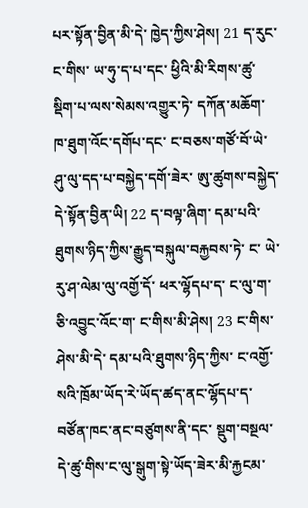པར་སྟོན་བྱིན་མི་དེ་ ཁྱེད་ཀྱིས་ཤེས། 21 ད་རུང་ང་གིས་ ཡ་ཧུ་ད་པ་དང་ ཕྱིའི་མི་རིགས་ཚུ་ སྡིག་པ་ལས་སེམས་འགྱུར་ཏེ་ དཀོན་མཆོག་ཁ་ཐུག་འོང་དགོཔ་དང་ ང་བཅས་གཙོ་བོ་ཡེ་ཤུ་ལུ་དད་པ་བསྐྱེད་དགོ་ཟེར་ ཨུ་ཚུགས་བསྐྱེད་དེ་སྟོན་བྱིན་ཡི། 22 ད་བལྟ་ཞིག་ དམ་པའི་ཐུགས་ཉིད་ཀྱིས་རྒྱུད་བསྐུལ་བརྐྱབས་ཏེ་ ང་ ཡེ་རུ་ཤ་ལེམ་ལུ་འགྱོ་དོ་ ཕར་ལྷོདཔ་ད་ ང་ལུ་ག་ཅི་འབྱུང་འོང་ག་ ང་གིས་མི་ཤེས། 23 ང་གིས་ཤེས་མི་དེ་ དམ་པའི་ཐུགས་ཉིད་ཀྱིས་ ང་འགྱོ་སའི་ཁྲོམ་ཡོད་རེ་ཡོད་ཚད་ནང་ལྷོདཔ་ད་ བཙོན་ཁང་ནང་བཙུགས་ནི་དང་ སྡུག་བསྔལ་དེ་ཚུ་གིས་ང་ལུ་སྒུག་སྟེ་ཡོད་ཟེར་མི་རྐྱངམ་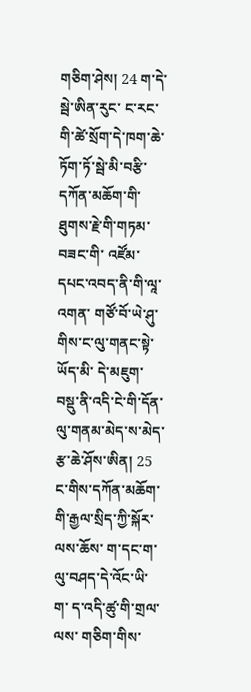གཅིག་ཤེས། 24 ག་དེ་སྦེ་ཨིན་རུང་ ང་རང་གི་ཚེ་སྲོག་དེ་ཁག་ཆེ་ཏོག་ཏོ་སྦེ་མི་བརྩི་ དཀོན་མཆོག་གི་ཐུགས་རྗེ་གི་གཏམ་བཟང་གི་ འཛོམ་དཔང་འབད་ནི་གི་ལཱ་འགན་ གཙོ་བོ་ཡེ་ཤུ་གིས་ང་ལུ་གནང་སྟེ་ཡོད་མི་ དེ་མཇུག་བསྡུ་ནི་འདི་ངེ་གི་དོན་ལུ་གནམ་མེད་ས་མེད་རྩ་ཆེ་ཤོས་ཨིན། 25 ང་གིས་དཀོན་མཆོག་གི་རྒྱལ་སྲིད་ཀྱི་སྐོར་ལས་ཆོས་ ག་དང་ག་ལུ་བཤད་དེ་འོང་ཡི་ག་ ད་འདི་ཚུ་གི་གྲལ་ལས་ གཅིག་གིས་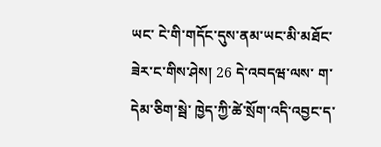ཡང་ ངེ་གི་གདོང་དུས་ནམ་ཡང་མི་མཐོང་ཟེར་ང་གིས་ཤེས། 26 དེ་འབདཝ་ལས་ ག་དེམ་ཅིག་སྦེ་ ཁྱེད་ཀྱི་ཚེ་སྲོག་འདི་འབྱང་ད་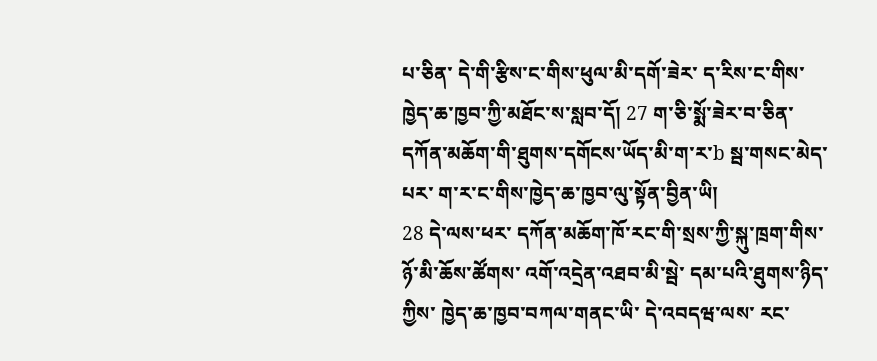པ་ཅིན་ དེ་གི་རྩིས་ང་གིས་ཕུལ་མི་དགོ་ཟེར་ ད་རིས་ང་གིས་ཁྱེད་ཆ་ཁྱབ་ཀྱི་མཐོང་ས་སླབ་དོ། 27 ག་ཅི་སྨོ་ཟེར་བ་ཅིན་ དཀོན་མཆོག་གི་ཐུགས་དགོངས་ཡོད་མི་ག་ར་b སྦ་གསང་མེད་པར་ ག་ར་ང་གིས་ཁྱེད་ཆ་ཁྱབ་ལུ་སྟོན་བྱིན་ཡི།
28 དེ་ལས་ཕར་ དཀོན་མཆོག་ཁོ་རང་གི་སྲས་ཀྱི་སྐུ་ཁྲག་གིས་ ཉོ་མི་ཆོས་ཚོགས་ འགོ་འདྲེན་འཐབ་མི་སྦེ་ དམ་པའི་ཐུགས་ཉིད་ཀྱིས་ ཁྱེད་ཆ་ཁྱབ་བཀལ་གནང་ཡི་ དེ་འབདཝ་ལས་ རང་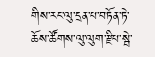གིས་རང་ལུ་དྲན་པ་བཏོན་ཏེ་ ཆོས་ཚོགས་ལུ་ལུག་རྫིཔ་སྦེ་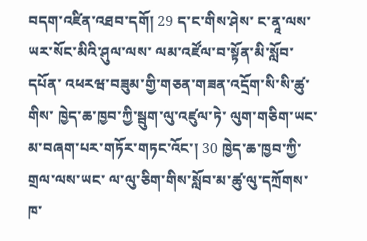བདག་འཛིན་འཐབ་དགོ། 29 ད་ང་གིས་ཤེས་ ང་ནཱ་ལས་ཡར་སོང་མིའི་ཤུལ་ལས་ ལམ་འཛོལ་བ་སྟོན་མི་སློབ་དཔོན་ འཕརཝ་བཟུམ་གྱི་གཅན་གཟན་འདྲོག་སི་སི་ཚུ་གིས་ ཁྱེད་ཆ་ཁྱབ་ཀྱི་སྦུག་ལུ་འཛུལ་ཏེ་ ལུག་གཅིག་ཡང་མ་བཞག་པར་གཏོར་གཏང་འོང་། 30 ཁྱེད་ཆ་ཁྱབ་ཀྱི་གྲལ་ལས་ཡང་ ལ་ལུ་ཅིག་གིས་སློབ་མ་ཚུ་ལུ་དཀྲོགས་ཁ་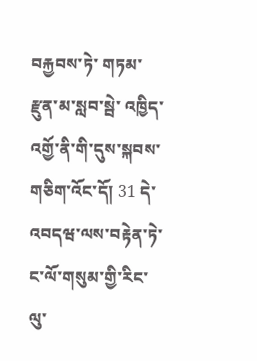བརྐྱབས་ཏེ་ གཏམ་རྫུན་མ་སླབ་སྦེ་ འཁྱིད་འགྱོ་ནི་གི་དུས་སྐབས་གཅིག་འོང་དོ། 31 དེ་འབདཝ་ལས་བརྟེན་ཏེ་ ང་ལོ་གསུམ་གྱི་རིང་ལུ་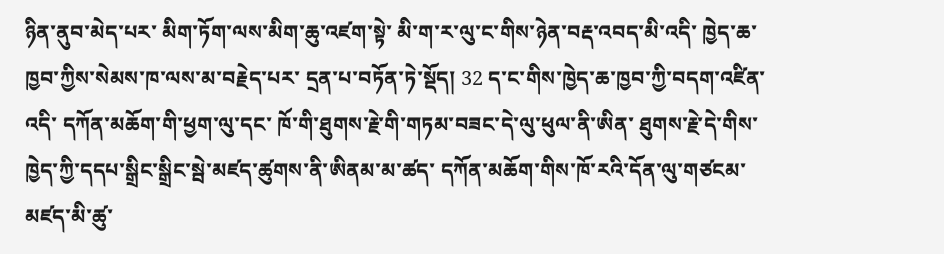ཉིན་ནུབ་མེད་པར་ མིག་ཏོག་ལས་མིག་ཆུ་འཛག་སྟེ་ མི་ག་ར་ལུ་ང་གིས་ཉེན་བརྡ་འབད་མི་འདི་ ཁྱེད་ཆ་ཁྱབ་ཀྱིས་སེམས་ཁ་ལས་མ་བརྗེད་པར་ དྲན་པ་བཏོན་ཏེ་སྡོད། 32 ད་ང་གིས་ཁྱེད་ཆ་ཁྱབ་ཀྱི་བདག་འཛིན་འདི་ དཀོན་མཆོག་གི་ཕྱག་ལུ་དང་ ཁོ་གི་ཐུགས་རྗེ་གི་གཏམ་བཟང་དེ་ལུ་ཕུལ་ནི་ཨིན་ ཐུགས་རྗེ་དེ་གིས་ ཁྱེད་ཀྱི་དདཔ་སྒྲིང་སྒྲིང་སྦེ་མཛད་ཚུགས་ནི་ཨིནམ་མ་ཚད་ དཀོན་མཆོག་གིས་ཁོ་རའི་དོན་ལུ་གཙངམ་མཛད་མི་ཚུ་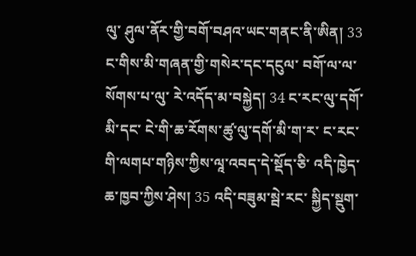ལུ་ ཤུལ་ནོར་གྱི་བགོ་བཤའ་ཡང་གནང་ནི་ཨིན། 33 ང་གིས་མི་གཞན་གྱི་གསེར་དང་དངུལ་ བགོ་ལ་ལ་སོགས་པ་ལུ་ རེ་འདོད་མ་བསྐྱེད། 34 ང་རང་ལུ་དགོ་མི་དང་ ངེ་གི་ཆ་རོགས་ཚུ་ལུ་དགོ་མི་ག་ར་ ང་རང་གི་ལགཔ་གཉིས་ཀྱིས་ལཱ་འབད་དེ་སྡོད་ཅི་ འདི་ཁྱེད་ཆ་ཁྱབ་ཀྱིས་ཤེས། 35 འདི་བཟུམ་སྦེ་རང་ སྐྱིད་སྡུག་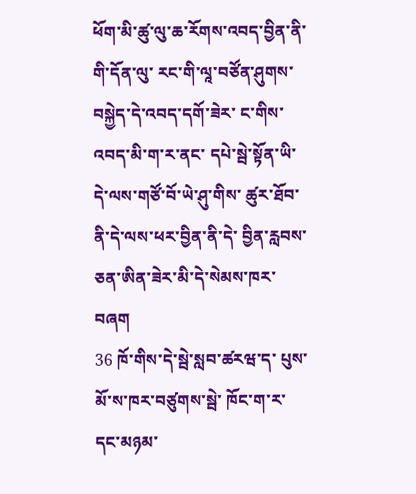ཕོག་མི་ཚུ་ལུ་ཆ་རོགས་འབད་བྱིན་ནི་གི་དོན་ལུ་ རང་གི་ལཱ་བཙོན་ཤུགས་བསྐྱེད་དེ་འབད་དགོ་ཟེར་ ང་གིས་འབད་མི་ག་ར་ནང་ དཔེ་སྦེ་སྟོན་ཡི་ དེ་ལས་གཙོ་བོ་ཡེ་ཤུ་གིས་ ཚུར་ཐོབ་ནི་དེ་ལས་ཕར་བྱིན་ནི་དེ་ བྱིན་རླབས་ཅན་ཨིན་ཟེར་མི་དེ་སེམས་ཁར་བཞག
36 ཁོ་གིས་དེ་སྦེ་སླབ་ཚརཝ་ད་ པུས་མོ་ས་ཁར་བཙུགས་སྦེ་ ཁོང་ག་ར་དང་མཉམ་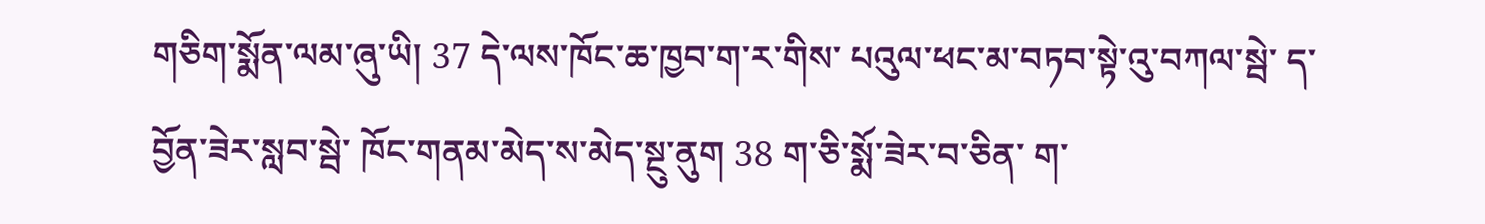གཅིག་སྨོན་ལམ་ཞུ་ཡི། 37 དེ་ལས་ཁོང་ཆ་ཁྱབ་ག་ར་གིས་ པའུལ་ཕང་མ་བཏབ་སྟེ་འུ་བཀལ་སྦེ་ ད་བྱོན་ཟེར་སླབ་སྦེ་ ཁོང་གནམ་མེད་ས་མེད་སྔུ་ནུག 38 ག་ཅི་སྨོ་ཟེར་བ་ཅིན་ ག་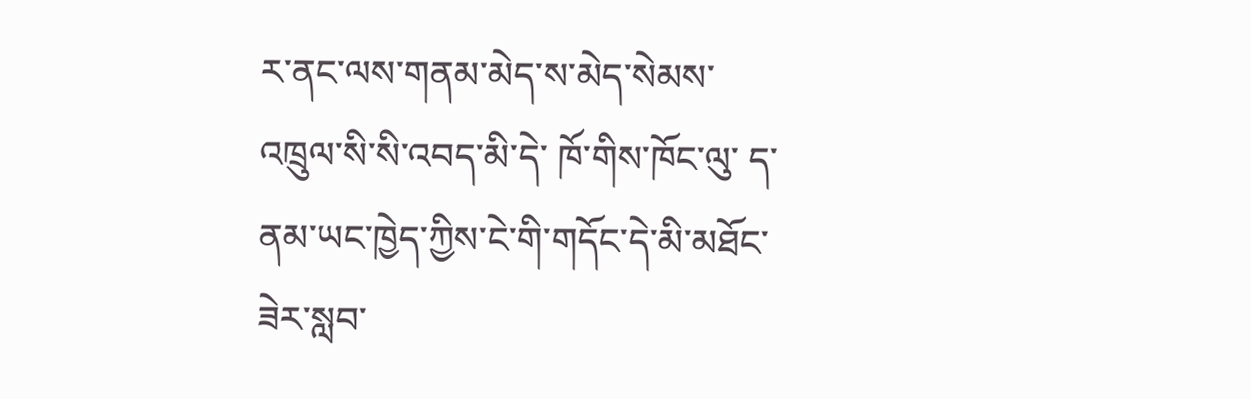ར་ནང་ལས་གནམ་མེད་ས་མེད་སེམས་འཁྲུལ་སི་སི་འབད་མི་དེ་ ཁོ་གིས་ཁོང་ལུ་ ད་ནམ་ཡང་ཁྱེད་ཀྱིས་ངེ་གི་གདོང་དེ་མི་མཐོང་ཟེར་སླབ་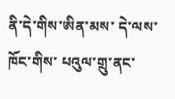ནི་དེ་གིས་ཨིན་མས་ དེ་ལས་ཁོང་གིས་ པའུལ་གྲུ་ནང་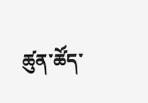ཚུན་ཚོད་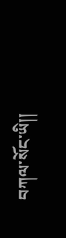བཀལ་སོང་ཡི།།